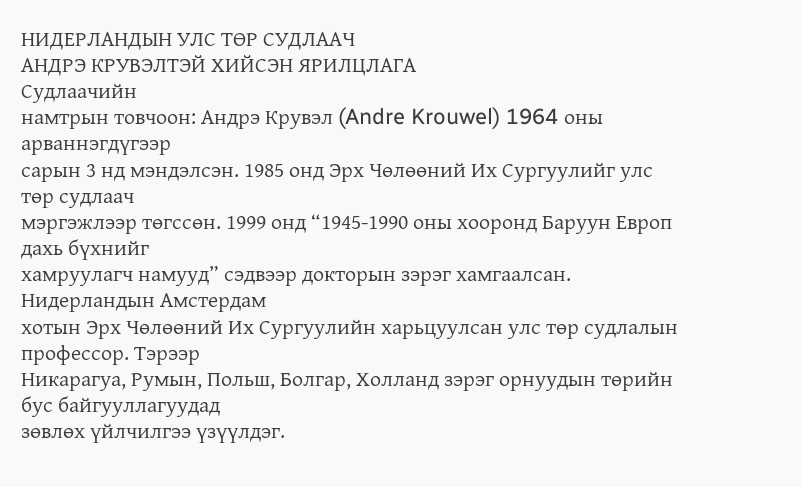НИДЕРЛАНДЫН УЛС ТӨР СУДЛААЧ
АНДРЭ КРУВЭЛТЭЙ ХИЙСЭН ЯРИЛЦЛАГА
Судлаачийн
намтрын товчоон: Андрэ Крувэл (Andre Krouwel) 1964 оны арваннэгдүгээр
сарын 3 нд мэндэлсэн. 1985 онд Эрх Чөлөөний Их Сургуулийг улс төр судлаач
мэргэжлээр төгссөн. 1999 онд “1945-1990 оны хооронд Баруун Европ дахь бүхнийг
хамруулагч намууд” сэдвээр докторын зэрэг хамгаалсан. Нидерландын Амстердам
хотын Эрх Чөлөөний Их Сургуулийн харьцуулсан улс төр судлалын профессор. Тэрээр
Никарагуа, Румын, Польш, Болгар, Холланд зэрэг орнуудын төрийн бус байгууллагуудад
зөвлөх үйлчилгээ үзүүлдэг.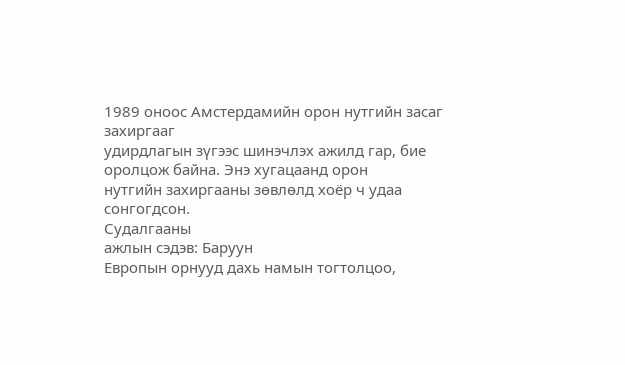1989 оноос Амстердамийн орон нутгийн засаг захиргааг
удирдлагын зүгээс шинэчлэх ажилд гар, бие оролцож байна. Энэ хугацаанд орон
нутгийн захиргааны зөвлөлд хоёр ч удаа сонгогдсон.
Судалгааны
ажлын сэдэв: Баруун
Европын орнууд дахь намын тогтолцоо,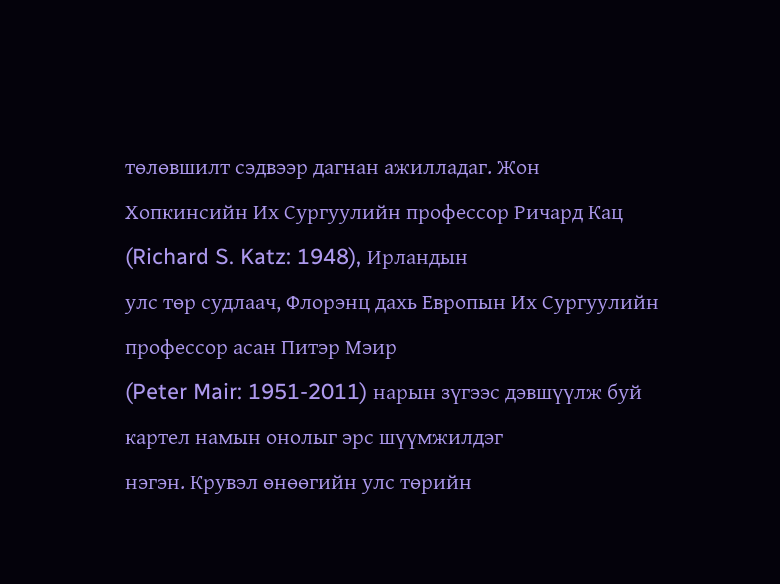төлөвшилт сэдвээр дагнан ажилладаг. Жон
Хопкинсийн Их Сургуулийн профессор Ричард Кац (Richard S. Katz: 1948), Ирландын
улс төр судлаач, Флорэнц дахь Европын Их Сургуулийн профессор асан Питэр Мэир
(Peter Mair: 1951-2011) нарын зүгээс дэвшүүлж буй картел намын онолыг эрс шүүмжилдэг
нэгэн. Крувэл өнөөгийн улс төрийн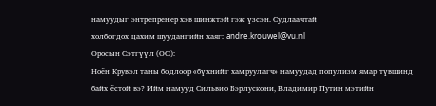намуудыг энтрепренер хэв шинжтэй гэж үзсэн. Судлаачтай
холбогдох цахим шуудангийн хаяг: andre.krouwel@vu.nl
Оросын Сэтгүүл (ОС):
Ноён Крувэл таны бодлоор «бүхнийг хамруулагч» намуудад популизм ямар түвшинд
байх ёстой вэ? Ийм намууд Сильвио Бэрлускони, Владимир Путин мэтийн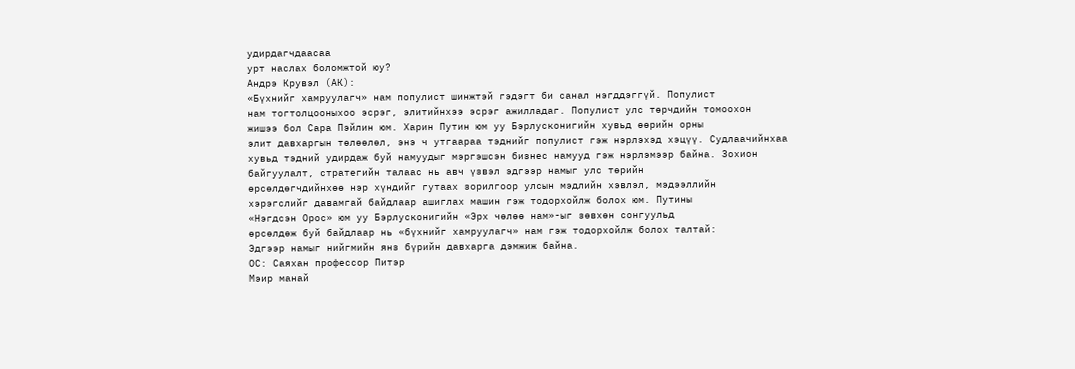удирдагчдаасаа
урт наслах боломжтой юу?
Андрэ Крувэл (АК):
«Бүхнийг хамруулагч» нам популист шинжтэй гэдэгт би санал нэгддэггүй. Популист
нам тогтолцооныхоо эсрэг, элитийнхээ эсрэг ажилладаг. Популист улс төрчдийн томоохон
жишээ бол Сара Пэйлин юм. Харин Путин юм уу Бэрлусконигийн хувьд өөрийн орны
элит давхаргын төлөөлөл, энэ ч утгаараа тэднийг популист гэж нэрлэхэд хэцүү. Судлаачийнхаа
хувьд тэдний удирдаж буй намуудыг мэргэшсэн бизнес намууд гэж нэрлэмээр байна. Зохион
байгуулалт, стратегийн талаас нь авч үзвэл эдгээр намыг улс төрийн
өрсөлдөгчдийнхөө нэр хүндийг гутаах зорилгоор улсын мэдлийн хэвлэл, мэдээллийн
хэрэгслийг давамгай байдлаар ашиглах машин гэж тодорхойлж болох юм. Путины
«Нэгдсэн Орос» юм уу Бэрлусконигийн «Эрх чөлөө нам»-ыг зөвхөн сонгуульд
өрсөлдөж буй байдлаар нь «бүхнийг хамруулагч» нам гэж тодорхойлж болох талтай:
Эдгээр намыг нийгмийн янз бүрийн давхарга дэмжиж байна.
ОС: Саяхан профессор Питэр
Мэир манай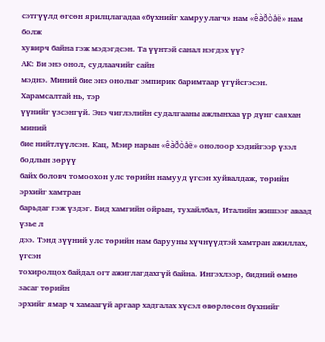сэтгүүлд өгсөн ярилцлагадаа «бүхнийг хамруулагч» нам «êàðòåë» нам болж
хувирч байна гэж мэдэгдсэн. Та үүнтэй санал нэгдэх үү?
АК: Би энэ онол, судлаачийг сайн
мэднэ. Миний бие энэ онолыг эмпирик баримтаар үгүйсгэсэн. Харамсалтай нь, тэр
үүнийг үзсэнгүй. Энэ чиглэлийн судалгааны ажлынхаа үр дүнг саяхан миний
бие нийтлүүлсэн. Кац, Мэир нарын «êàðòåë» онолоор хэдийгээр үзэл бодлын зөрүү
байх боловч томоохон улс төрийн намууд үгсэн хуйвалдаж, төрийн эрхийг хамтран
барьдаг гэж үздэг. Бид хамгийн ойрын, тухайлбал, Италийн жишээг аваад үзье л
дээ. Тэнд зүүний улс төрийн нам барууны хүчнүүдтэй хамтран ажиллах, үгсэн
тохиролцох байдал огт ажиглагдахгүй байна. Ингэхлээр, бидний өмнө засаг төрийн
эрхийг ямар ч хамаагүй аргаар хадгалах хүсэл өвөрлөсөн бүхнийг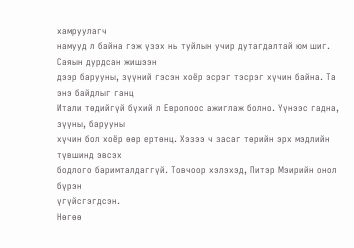хамруулагч
намууд л байна гэж үзэх нь туйлын учир дутагдалтай юм шиг. Саяын дурдсан жишээн
дээр барууны, зүүний гэсэн хоёр эсрэг тэсрэг хүчин байна. Та энэ байдлыг ганц
Итали төдийгүй бүхий л Европоос ажиглаж болно. Үүнээс гадна, зүүны, барууны
хүчин бол хоёр өөр ертөнц. Хэзээ ч засаг төрийн эрх мэдлийн түвшинд эвсэх
бодлого баримталдаггүй. Товчоор хэлэхэд, Питэр Мэирийн онол бүрэн
үгүйсгэгдсэн.
Нөгөө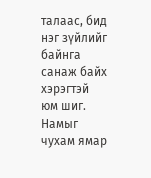талаас, бид нэг зүйлийг байнга санаж байх хэрэгтэй юм шиг. Намыг чухам ямар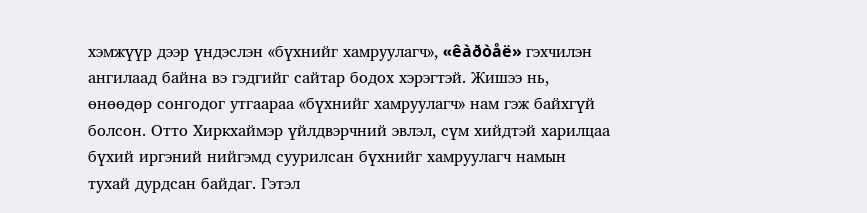хэмжүүр дээр үндэслэн «бүхнийг хамруулагч», «êàðòåë» гэхчилэн ангилаад байна вэ гэдгийг сайтар бодох хэрэгтэй. Жишээ нь, өнөөдөр сонгодог утгаараа «бүхнийг хамруулагч» нам гэж байхгүй болсон. Отто Хиркхаймэр үйлдвэрчний эвлэл, сүм хийдтэй харилцаа бүхий иргэний нийгэмд суурилсан бүхнийг хамруулагч намын тухай дурдсан байдаг. Гэтэл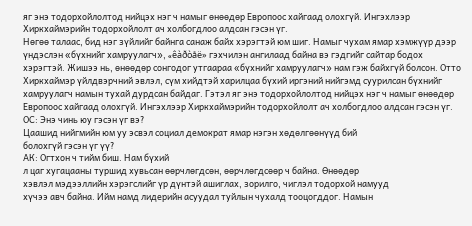яг энэ тодорхойлолтод нийцэх нэг ч намыг өнөөдөр Европоос хайгаад олохгүй. Ингэхлээр Хиркхаймэрийн тодорхойлолт ач холбогдлоо алдсан гэсэн үг.
Нөгөө талаас, бид нэг зүйлийг байнга санаж байх хэрэгтэй юм шиг. Намыг чухам ямар хэмжүүр дээр үндэслэн «бүхнийг хамруулагч», «êàðòåë» гэхчилэн ангилаад байна вэ гэдгийг сайтар бодох хэрэгтэй. Жишээ нь, өнөөдөр сонгодог утгаараа «бүхнийг хамруулагч» нам гэж байхгүй болсон. Отто Хиркхаймэр үйлдвэрчний эвлэл, сүм хийдтэй харилцаа бүхий иргэний нийгэмд суурилсан бүхнийг хамруулагч намын тухай дурдсан байдаг. Гэтэл яг энэ тодорхойлолтод нийцэх нэг ч намыг өнөөдөр Европоос хайгаад олохгүй. Ингэхлээр Хиркхаймэрийн тодорхойлолт ач холбогдлоо алдсан гэсэн үг.
ОС: Энэ чинь юу гэсэн үг вэ?
Цаашид нийгмийн юм уу эсвэл социал демократ ямар нэгэн хөдөлгөөнүүд бий
болохгүй гэсэн үг үү?
АК: Огтхон ч тийм биш. Нам бүхий
л цаг хугацааны туршид хувьсан өөрчлөгдсөн, өөрчлөгдсөөр ч байна. Өнөөдөр
хэвлэл мэдээллийн хэрэгслийг үр дүнтэй ашиглах, зорилго, чиглэл тодорхой намууд
хүчээ авч байна. Ийм намд лидерийн асуудал туйлын чухалд тооцогддог. Намын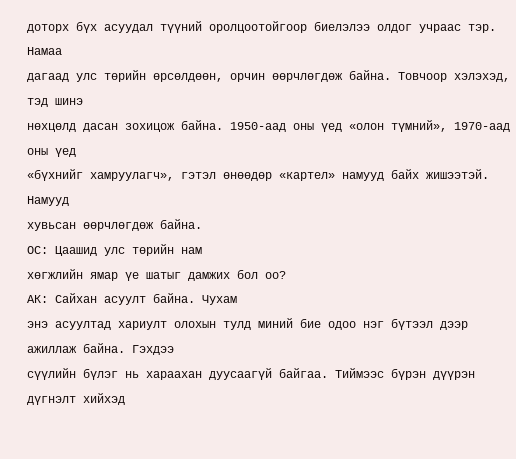доторх бүх асуудал түүний оролцоотойгоор биелэлээ олдог учраас тэр. Намаа
дагаад улс төрийн өрсөлдөөн, орчин өөрчлөгдөж байна. Товчоор хэлэхэд, тэд шинэ
нөхцөлд дасан зохицож байна. 1950-аад оны үед «олон түмний», 1970-аад оны үед
«бүхнийг хамруулагч», гэтэл өнөөдөр «картел» намууд байх жишээтэй. Намууд
хувьсан өөрчлөгдөж байна.
ОС: Цаашид улс төрийн нам
хөгжлийн ямар үе шатыг дамжих бол оо?
АК: Сайхан асуулт байна. Чухам
энэ асуултад хариулт олохын тулд миний бие одоо нэг бүтээл дээр ажиллаж байна. Гэхдээ
сүүлийн бүлэг нь хараахан дуусаагүй байгаа. Тиймээс бүрэн дүүрэн дүгнэлт хийхэд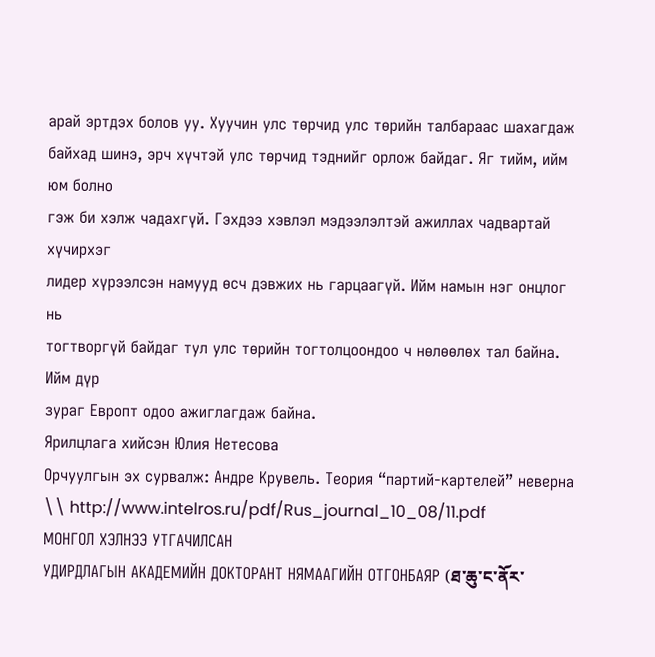арай эртдэх болов уу. Хуучин улс төрчид улс төрийн талбараас шахагдаж
байхад шинэ, эрч хүчтэй улс төрчид тэднийг орлож байдаг. Яг тийм, ийм юм болно
гэж би хэлж чадахгүй. Гэхдээ хэвлэл мэдээлэлтэй ажиллах чадвартай хүчирхэг
лидер хүрээлсэн намууд өсч дэвжих нь гарцаагүй. Ийм намын нэг онцлог нь
тогтворгүй байдаг тул улс төрийн тогтолцоондоо ч нөлөөлөх тал байна. Ийм дүр
зураг Европт одоо ажиглагдаж байна.
Ярилцлага хийсэн Юлия Нетесова
Орчуулгын эх сурвалж: Андре Крувель. Теория “партий-картелей” неверна \\ http://www.intelros.ru/pdf/Rus_journal_10_08/11.pdf
МОНГОЛ ХЭЛНЭЭ УТГАЧИЛСАН
УДИРДЛАГЫН АКАДЕМИЙН ДОКТОРАНТ НЯМААГИЙН ОТГОНБАЯР (ཐ་ཆུ་ང་ནོར་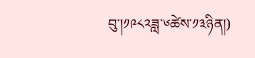བུ་།༡༩༨༢ཟླ་༦ཚེས་༡༣ཉིན།)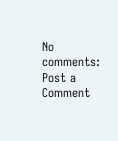No comments:
Post a Comment